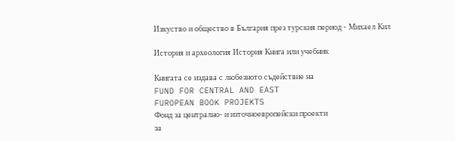Изкуство и общество в България през турския период - Михаел Кил

История и археология История Книга или учебник

Книгата се издава с любезното съдействие на
FUND FOR CENTRAL AND EAST
FUROPEAN BOOK PROJEKTS
Фонд за централно- и източноевропейски проекти
за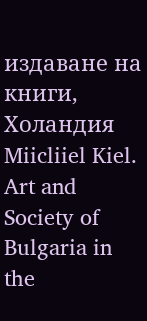издаване на книги, Холандия
Miicliiel Kiel. Art and Society of Bulgaria in the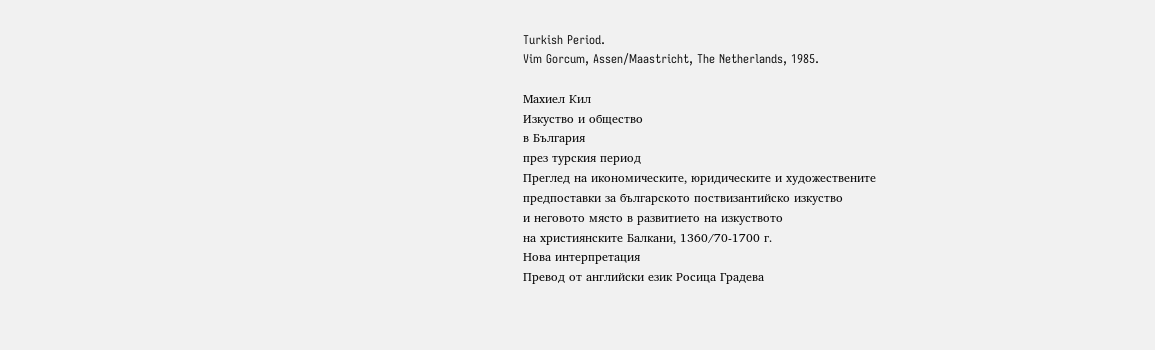Turkish Period.
Vim Gorcum, Assen/Maastricht, The Netherlands, 1985.

Махиел Кил
Изкуство и общество
в България
през турския период
Преглед на икономическите, юридическите и художествените
предпоставки за българското поствизантийско изкуство
и неговото място в развитието на изкуството
на християнските Балкани, 1360/70-1700 г.
Нова интерпретация
Превод от английски език Росица Градева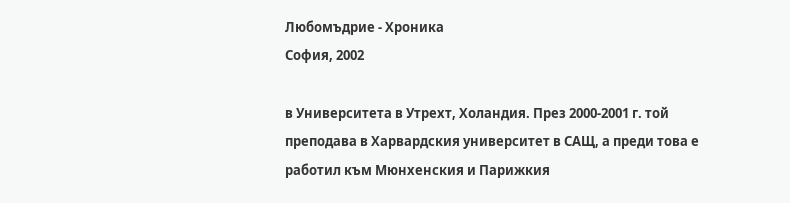Любомъдрие - Хроника
София, 2002

в Университета в Утрехт, Холандия. През 2000-2001 г. той
преподава в Харвардския университет в САЩ, а преди това е
работил към Мюнхенския и Парижкия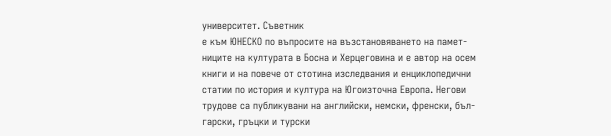университет. Съветник
е към ЮНЕСКО по въпросите на възстановяването на памет-
ниците на културата в Босна и Херцеговина и е автор на осем
книги и на повече от стотина изследвания и енциклопедични
статии по история и култура на Югоизточна Европа. Негови
трудове са публикувани на английски, немски, френски, бъл-
гарски, гръцки и турски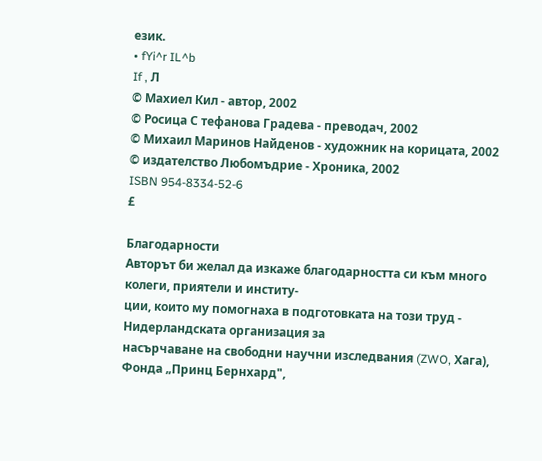език.
• fYi^r IL^b
If , Л
© Махиел Кил - автор, 2002
© Росица С тефанова Градева - преводач, 2002
© Михаил Маринов Найденов - художник на корицата, 2002
© издателство Любомъдрие - Хроника, 2002
ISBN 954-8334-52-6
£

Благодарности
Авторът би желал да изкаже благодарността си към много колеги, приятели и институ-
ции, които му помогнаха в подготовката на този труд - Нидерландската организация за
насърчаване на свободни научни изследвания (ZWO, Хага), Фонда „Принц Бернхард",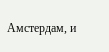Амстердам, и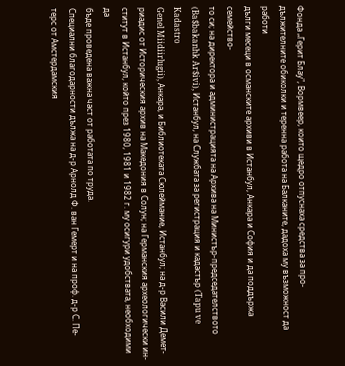Фонда „Герит Блау", Вормвеер, които щедро отпуснаха средства за про-
дължителните обиколки и теренна работа на Балканите, дадоха му възможност да работи
дълги месеци в османските архиви в Истанбул, Анкара и София и да поддържа семейство-
то си; на директора и администрацията на Архива на Министър-председателството
(Ba$bakanhk Ar$ivi), Истанбул, на Службата за регистрация и кадастър (Tapu ve Kadastro
Genel Miidiirlugii), Анкара, и Библиотеката Сюлеймание, Истанбул; на д-р Васили Демет-
риадис от Историческия архив на Македония в Солун; на Германския археологически ин-
ститут в Истанбул, който през 1980, 1981 и 1982 г. му осигури удобствата, необходими да
бъде проведена важна част от работата по труда.
Специални благодарности дължа на д-р Арнолд Ф. ван Гемерт и на проф. д-р С. Пе-
терс от Амстердамския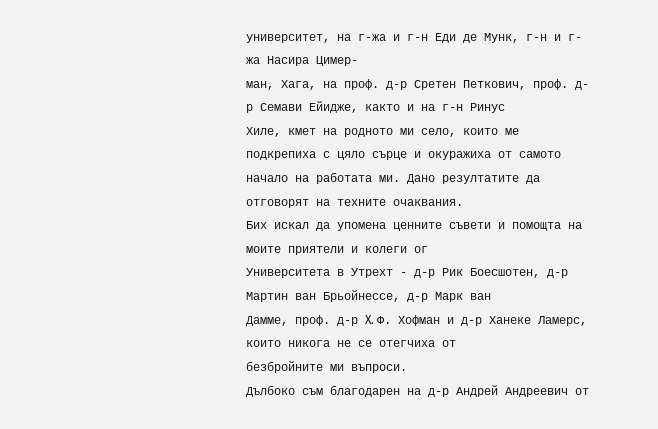университет, на г-жа и г-н Еди де Мунк, г-н и г-жа Насира Цимер-
ман, Хага, на проф. д-р Сретен Петкович, проф. д-р Семави Ейидже, както и на г-н Ринус
Хиле, кмет на родното ми село, които ме подкрепиха с цяло сърце и окуражиха от самото
начало на работата ми. Дано резултатите да отговорят на техните очаквания.
Бих искал да упомена ценните съвети и помощта на моите приятели и колеги ог
Университета в Утрехт - д-р Рик Боесшотен, д-р Мартин ван Брьойнессе, д-р Марк ван
Дамме, проф. д-р X. Ф. Хофман и д-р Ханеке Ламерс, които никога не се отегчиха от
безбройните ми въпроси.
Дълбоко съм благодарен на д-р Андрей Андреевич от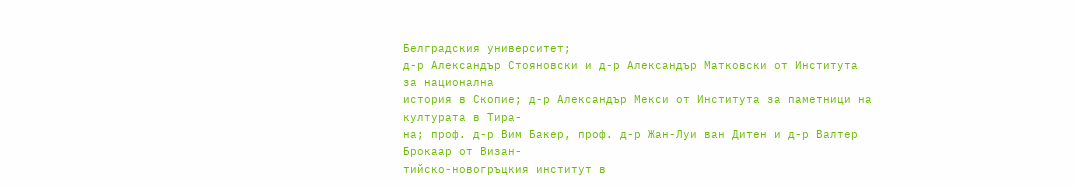Белградския университет;
д-р Александър Стояновски и д-р Александър Матковски от Института за национална
история в Скопие; д-р Александър Мекси от Института за паметници на културата в Тира-
на; проф. д-р Вим Бакер, проф. д-р Жан-Луи ван Дитен и д-р Валтер Брокаар от Визан-
тийско-новогръцкия институт в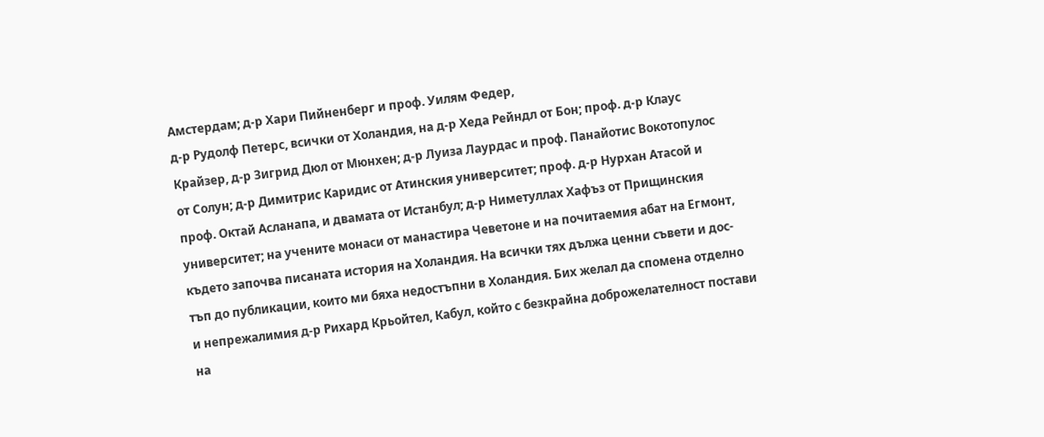Амстердам; д-р Хари Пийненберг и проф. Уилям Федер,
д-р Рудолф Петерс, всички от Холандия, на д-р Хеда Рейндл от Бон; проф. д-р Клаус
Крайзер, д-р Зигрид Дюл от Мюнхен; д-р Луиза Лаурдас и проф. Панайотис Вокотопулос
от Солун; д-р Димитрис Каридис от Атинския университет; проф. д-р Нурхан Атасой и
проф. Октай Асланапа, и двамата от Истанбул; д-р Ниметуллах Хафъз от Прищинския
университет; на учените монаси от манастира Чеветоне и на почитаемия абат на Егмонт,
където започва писаната история на Холандия. На всички тях дължа ценни съвети и дос-
тъп до публикации, които ми бяха недостъпни в Холандия. Бих желал да спомена отделно
и непрежалимия д-р Рихард Крьойтел, Кабул, който с безкрайна доброжелателност постави
на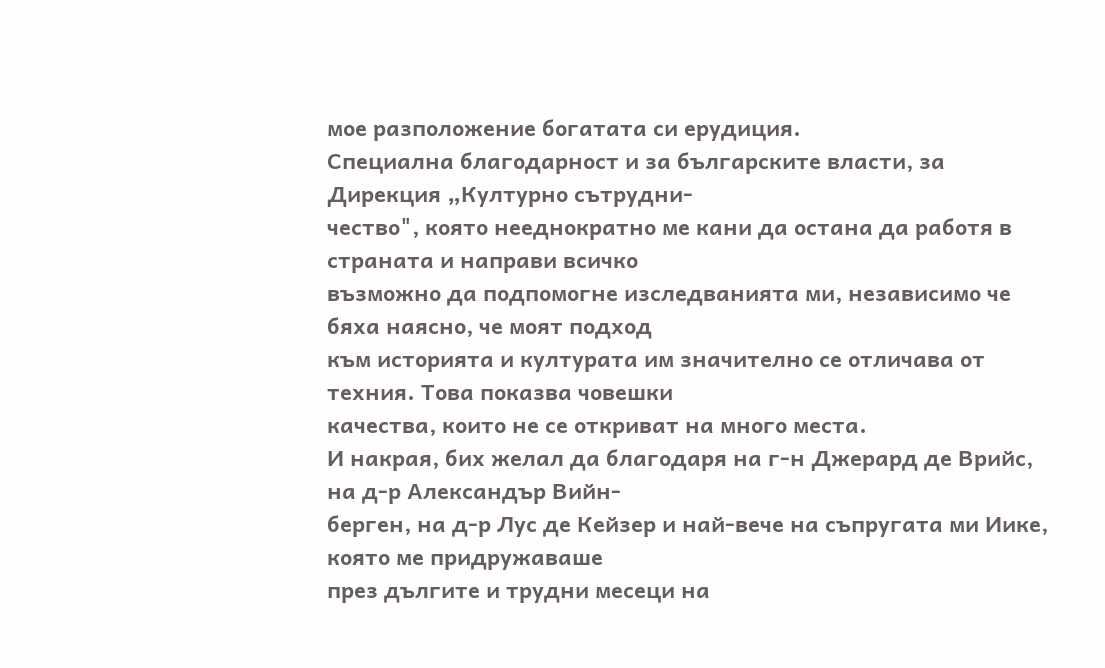мое разположение богатата си ерудиция.
Специална благодарност и за българските власти, за Дирекция „Културно сътрудни-
чество", която нееднократно ме кани да остана да работя в страната и направи всичко
възможно да подпомогне изследванията ми, независимо че бяха наясно, че моят подход
към историята и културата им значително се отличава от техния. Това показва човешки
качества, които не се откриват на много места.
И накрая, бих желал да благодаря на г-н Джерард де Врийс, на д-р Александър Вийн-
берген, на д-р Лус де Кейзер и най-вече на съпругата ми Иике, която ме придружаваше
през дългите и трудни месеци на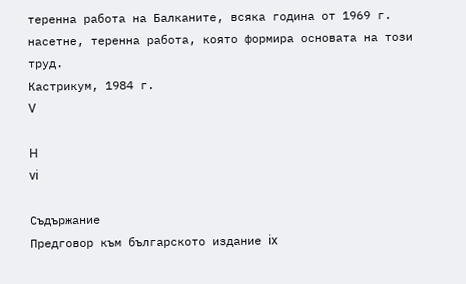теренна работа на Балканите, всяка година от 1969 г.
насетне, теренна работа, която формира основата на този труд.
Кастрикум, 1984 г.
V

H
vi

Съдържание
Предговор към българското издание ix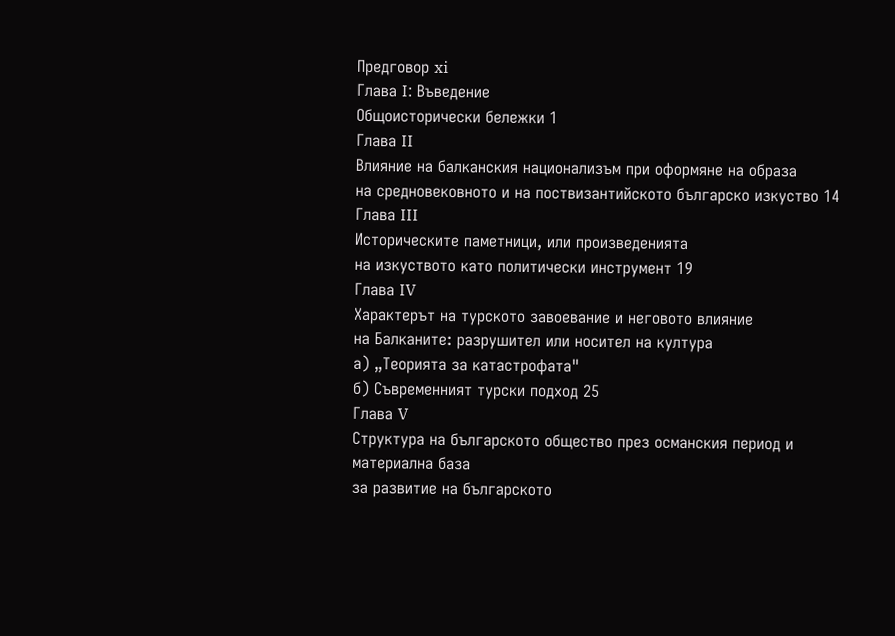Предговор xi
Глава I: Въведение
Общоисторически бележки 1
Глава II
Влияние на балканския национализъм при оформяне на образа
на средновековното и на поствизантийското българско изкуство 14
Глава III
Историческите паметници, или произведенията
на изкуството като политически инструмент 19
Глава IV
Характерът на турското завоевание и неговото влияние
на Балканите: разрушител или носител на култура
а) „Теорията за катастрофата"
б) Съвременният турски подход 25
Глава V
Структура на българското общество през османския период и материална база
за развитие на българското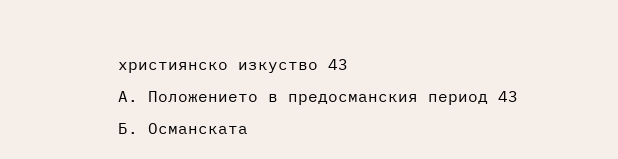християнско изкуство 43
A. Положението в предосманския период 43
Б. Османската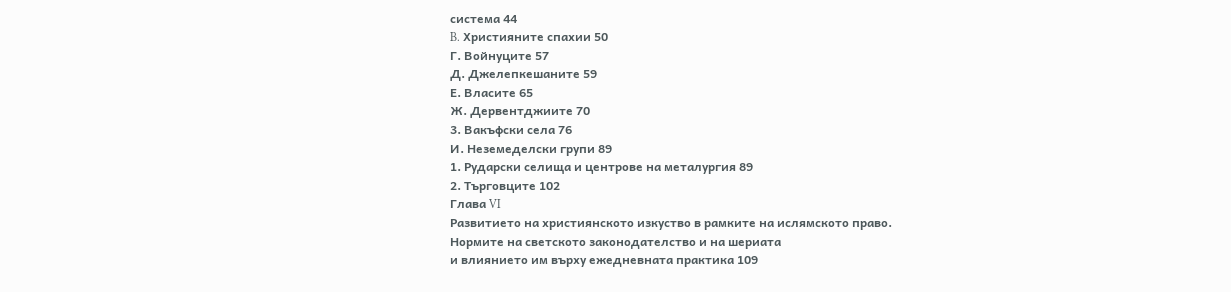система 44
B. Християните спахии 50
Г. Войнуците 57
Д. Джелепкешаните 59
Е. Власите 65
Ж. Дервентджиите 70
3. Вакъфски села 76
И. Неземеделски групи 89
1. Рударски селища и центрове на металургия 89
2. Търговците 102
Глава VI
Развитието на християнското изкуство в рамките на ислямското право.
Нормите на светското законодателство и на шериата
и влиянието им върху ежедневната практика 109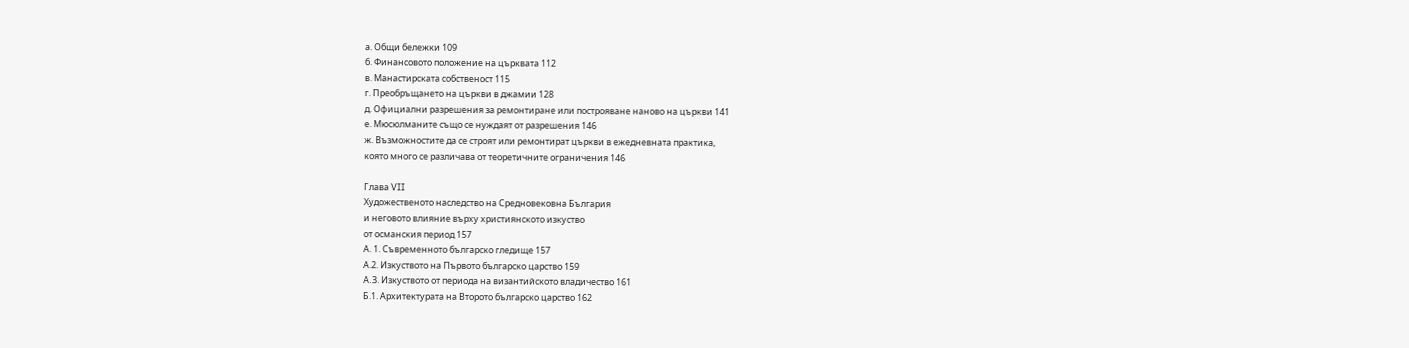а. Общи бележки 109
б. Финансовото положение на църквата 112
в. Манастирската собственост 115
г. Преобръщането на църкви в джамии 128
д. Официални разрешения за ремонтиране или построяване наново на църкви 141
е. Мюсюлманите също се нуждаят от разрешения 146
ж. Възможностите да се строят или ремонтират църкви в ежедневната практика,
която много се различава от теоретичните ограничения 146

Глава VII
Художественото наследство на Средновековна България
и неговото влияние върху християнското изкуство
от османския период 157
А. 1. Съвременното българско гледище 157
А.2. Изкуството на Първото българско царство 159
A.З. Изкуството от периода на византийското владичество 161
Б.1. Архитектурата на Второто българско царство 162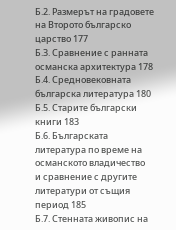Б.2. Размерът на градовете на Второто българско царство 177
Б.З. Сравнение с ранната османска архитектура 178
Б.4. Средновековната българска литература 180
Б.5. Старите български книги 183
Б.6. Българската литература по време на османското владичество
и сравнение с другите литератури от същия период 185
Б.7. Стенната живопис на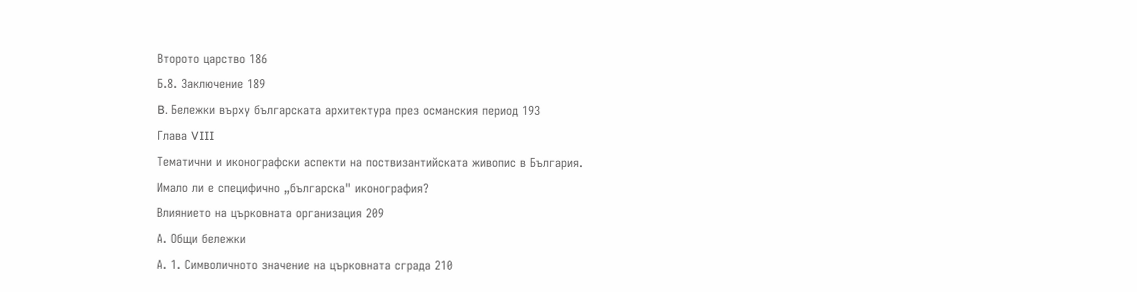Второто царство 186
Б.8. Заключение 189
B. Бележки върху българската архитектура през османския период 193
Глава VIII
Тематични и иконографски аспекти на поствизантийската живопис в България.
Имало ли е специфично „българска" иконография?
Влиянието на църковната организация 209
А. Общи бележки
А. 1. Символичното значение на църковната сграда 210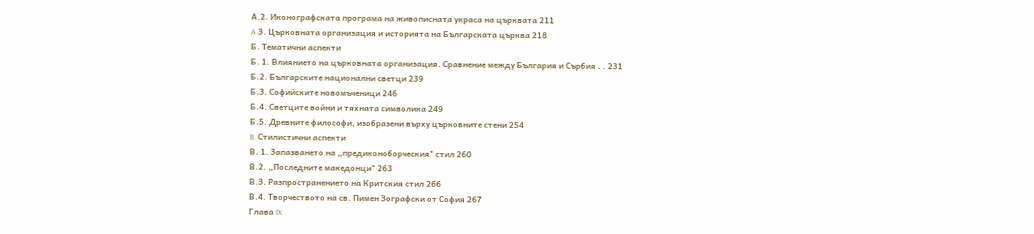А.2. Иконографската програма на живописната украса на църквата 211
A.З. Църковната организация и историята на Българската църква 218
Б. Тематични аспекти
Б. 1. Влиянието на църковната организация. Сравнение между България и Сърбия . . 231
Б.2. Българските национални светци 239
Б.З. Софийските новомъченици 246
Б.4. Светците войни и тяхната символика 249
Б.5. Древните философи, изобразени върху църковните стени 254
B. Стилистични аспекти
В. 1. Запазването на „предиконоборческия" стил 260
В.2. „Последните македонци" 263
В.З. Разпространението на Критския стил 266
В.4. Творчеството на св. Пимен Зографски от София 267
Глава IX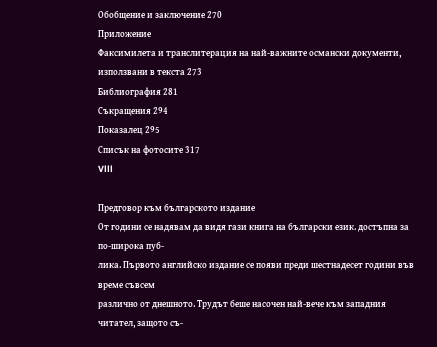Обобщение и заключение 270
Приложение
Факсимилета и транслитерация на най-важните османски документи,
използвани в текста 273
Библиография 281
Съкращения 294
Показалец 295
Списък на фотосите 317
Vlll

Предговор към българското издание
От години се надявам да видя гази книга на български език. достъпна за по-широка пуб-
лика. Първото английско издание се появи преди шестнадесет години във време съвсем
различно от днешното. Трудът беше насочен най-вече към западния читател, защото съ-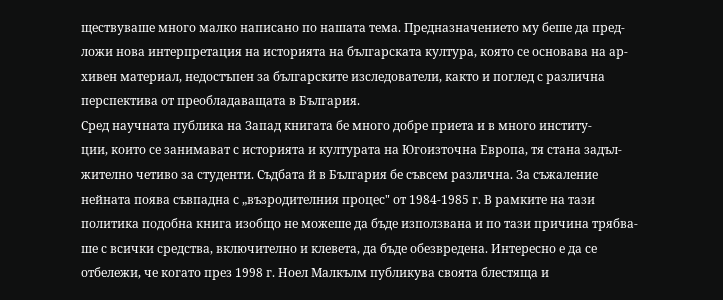ществуваше много малко написано по нашата тема. Предназначението му беше да пред-
ложи нова интерпретация на историята на българската култура, която се основава на ар-
хивен материал, недостъпен за българските изследователи, както и поглед с различна
перспектива от преобладаващата в България.
Сред научната публика на Запад книгата бе много добре приета и в много институ-
ции, които се занимават с историята и културата на Югоизточна Европа, тя стана задъл-
жително четиво за студенти. Съдбата й в България бе съвсем различна. За съжаление
нейната поява съвпадна с „възродителния процес" от 1984-1985 г. В рамките на тази
политика подобна книга изобщо не можеше да бъде използвана и по тази причина трябва-
ше с всички средства, включително и клевета, да бъде обезвредена. Интересно е да се
отбележи, че когато през 1998 г. Ноел Малкълм публикува своята блестяща и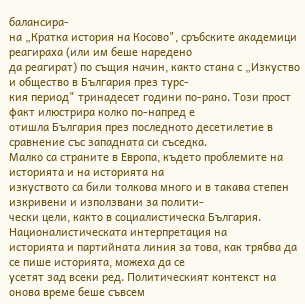балансира-
на „Кратка история на Косово", сръбските академици реагираха (или им беше наредено
да реагират) по същия начин, както стана с „Изкуство и общество в България през турс-
кия период" тринадесет години по-рано. Този прост факт илюстрира колко по-напред е
отишла България през последното десетилетие в сравнение със западната си съседка.
Малко са страните в Европа, където проблемите на историята и на историята на
изкуството са били толкова много и в такава степен изкривени и използвани за полити-
чески цели, както в социалистическа България. Националистическата интерпретация на
историята и партийната линия за това, как трябва да се пише историята, можеха да се
усетят зад всеки ред. Политическият контекст на онова време беше съвсем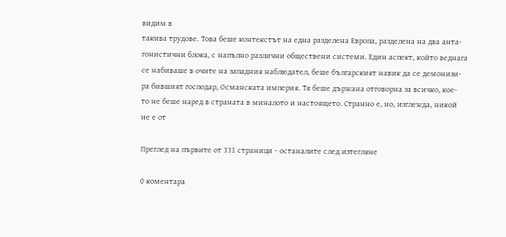видим в
такива трудове. Това беше контекстът на една разделена Европа, разделена на два анта-
гонистични блока, с напълно различни обществени системи. Един аспект, който веднага
се набиваше в очите на западния наблюдател, беше българският навик да се демонизи-
ра бившият господар, Османската империя. Тя беше държана отговорна за всичко, кое-
то не беше наред в страната в миналото и настоящето. Странно е, но, изглежда, никой
не е от

Преглед на първите от 331 страници - останалите след изтегляне

0 коментара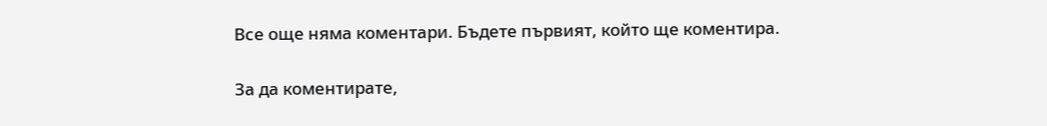Все още няма коментари. Бъдете първият, който ще коментира.

За да коментирате,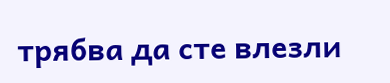трябва да сте влезли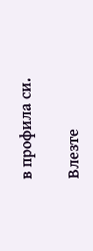в профила си.

Влезте